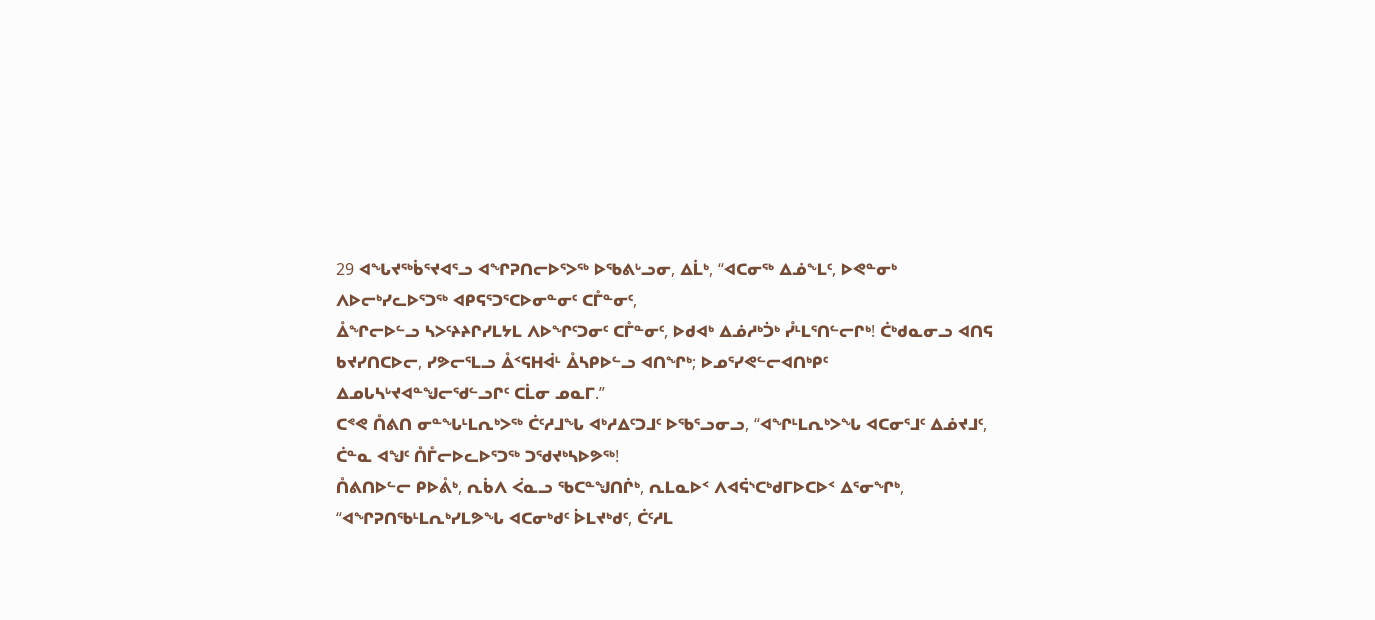29 ᐊᖓᔪᖅᑳᕐᔪᐊᕐᓗ ᐊᖏᕈᑎᓕᐅᕐᐳᖅ ᐅᖃᕕᒡᓗᓂ, ᐃᒫᒃ, “ᐊᑕᓂᖅ ᐃᓅᖕᒪᑦ, ᐅᕙᓐᓂᒃ ᐱᐅᓕᒃᓯᓚᐅᕐᑐᖅ ᐊᑭᕋᕐᑐᕐᑕᐅᓂᓐᓂᑦ ᑕᒤᓐᓂᑦ,
ᐂᖏᓕᐅᓪᓗ ᓴᐳᑦᔨᔨᒋᓯᒪᔭᒪ ᐱᐅᖏᑦᑐᓂᑦ ᑕᒤᓐᓂᑦ, ᐅᑯᐊᒃ ᐃᓅᓱᒃᑑᒃ ᓮᒻᒪᕐᑎᓪᓕᒋᒃ! ᑖᒃᑯᓇᓂᓗ ᐊᑎᕋ ᑲᔪᓯᑎᑕᐅᓕ, ᓯᕗᓕᕐᒪᓗ ᐂᑉᕋᕼᐋᒻ ᐂᓴᑭᐅᓪᓗ ᐊᑎᖏᒃ; ᐅᓄᕐᓯᕙᓪᓕᐊᑎᒃᑭᑦ ᐃᓄᒐᓴᒡᔪᐊᓐᖑᓕᖁᓪᓗᒋᑦ ᑕᒫᓂ ᓄᓇᒥ.”
ᑕᕝᕙ ᑍᕕᑎ ᓂᓐᖓᒻᒪᕆᒃᐳᖅ ᑖᑦᓱᒧᖓ ᐊᒃᓱᐃᑦᑐᒧᑦ ᐅᖃᕐᓗᓂᓗ, “ᐊᖏᒻᒪᕆᒃᐳᖓ ᐊᑕᓂᕐᒧᑦ ᐃᓅᔪᒧᑦ, ᑖᓐᓇ ᐊᖑᑦ ᑍᒤᓕᐅᓚᐅᕐᑐᖅ ᑐᖁᔪᒃᓴᐅᕗᖅ!
ᑍᕕᑎᐅᓪᓕ ᑭᐅᕔᒃ, ᕆᑳᐱ ᐹᓇᓗ ᖃᑕᓐᖑᑎᒌᒃ, ᕆᒪᓇᐅᑉ ᐱᐊᕌᔅᑕᒃᑯᒥᐅᑕᐅᑉ ᐃᕐᓂᖏᒃ, “ᐊᖏᕈᑎᖃᒻᒪᕆᒃᓯᒪᕗᖓ ᐊᑕᓂᒃᑯᑦ ᐆᒪᔪᒃᑯᑦ, ᑖᑦᓱᒪ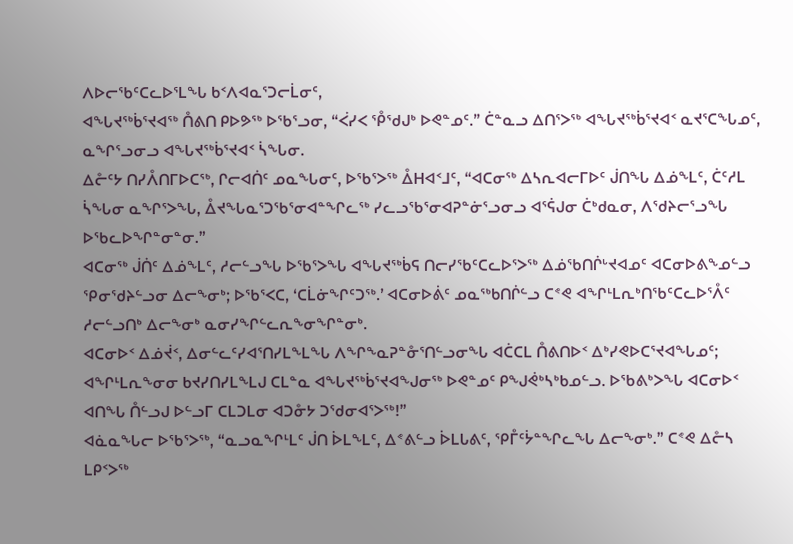ᐱᐅᓕᖃᑦᑕᓚᐅᕐᒪᖓ ᑲᑉᐱᐊᓇᕐᑐᓕᒫᓂᑦ,
ᐊᖓᔪᖅᑳᕐᔪᐊᖅ ᑍᕕᑎ ᑭᐅᕗᖅ ᐅᖃᕐᓗᓂ, “ᐹᓯᐸ ᕾᖁᒍᒃ ᐅᕙᓐᓄᑦ.” ᑖᓐᓇᓗ ᐃᑎᕐᐳᖅ ᐊᖓᔪᖅᑳᕐᔪᐊᑉ ᓇᔪᕐᑕᖓᓄᑦ, ᓇᖏᕐᓗᓂᓗ ᐊᖓᔪᖅᑳᕐᔪᐊᑉ ᓵᖓᓂ.
ᐃᓔᑦᔭ ᑎᓯᐰᑎᒥᐅᑕᖅ, ᒋᓕᐊᑏᑦ ᓄᓇᖓᓂᑦ, ᐅᖃᕐᐳᖅ ᐂᕼᐊᑉᒧᑦ, “ᐊᑕᓂᖅ ᐃᓴᕆᐊᓕᒥᐅᑦ ᒎᑎᖓ ᐃᓅᖕᒪᑦ, ᑖᑦᓱᒪ ᓵᖓᓂ ᓇᖏᕐᐳᖓ, ᐂᔪᖓᓇᕐᑐᖃᕐᓂᐊᓐᖏᓚᖅ ᓯᓚᓗᖃᕐᓂᐊᕈᓐᓃᕐᓗᓂᓗ ᐊᕐᕌᒍᓂ ᑖᒃᑯᓇᓂ, ᐱᖁᔨᓕᕐᓗᖓ ᐅᖃᓚᐅᖏᓐᓂᓐᓂ.”
ᐊᑕᓂᖅ ᒎᑏᑦ ᐃᓅᖕᒪᑦ, ᓱᓕᓪᓗᖓ ᐅᖃᕐᐳᖓ ᐊᖓᔪᖅᑳᕋ ᑎᓕᓯᖃᑦᑕᓚᐅᕐᐳᖅ ᐃᓅᖃᑎᒌᒡᔪᐊᓄᑦ ᐊᑕᓂᐅᕕᖕᓄᓪᓗ ᕿᓂᖁᔨᓪᓗᓂ ᐃᓕᖕᓂᒃ; ᐅᖃᕐᐸᑕ, ‘ᑕᒫᓃᖏᑦᑐᖅ.’ ᐊᑕᓂᐅᕖᑦ ᓄᓇᖅᑲᑎᒌᓪᓗ ᑕᕝᕙ ᐊᖏᒻᒪᕆᒃᑎᖃᑦᑕᓚᐅᕐᐰᑦ ᓱᓕᓪᓗᑎᒃ ᐃᓕᖕᓂᒃ ᓇᓂᓯᖏᓪᓚᕆᖕᓂᖏᓐᓂᒃ.
ᐊᑕᓂᐅᑉ ᐃᓅᔫᑉ, ᐃᓂᓪᓚᑦᓯᐊᕐᑎᓯᒪᖕᒪᖓ ᐱᖏᖕᓇᕈᓐᓁᕐᑎᓪᓗᓂᖓ ᐊᑖᑕᒪ ᑍᕕᑎᐅᑉ ᐃᒃᓯᕙᐅᑕᕐᔪᐊᖓᓄᑦ; ᐊᖏᒻᒪᕆᖕᓂᓂ ᑲᔪᓯᑎᓯᒪᖕᒪᒍ ᑕᒪᓐᓇ ᐊᖓᔪᖅᑳᕐᔪᐊᖑᓂᖅ ᐅᕙᓐᓄᑦ ᑭᖑᕚᒃᓴᒃᑲᓄᓪᓗ. ᐅᖃᕕᒃᐳᖓ ᐊᑕᓂᐅᑉ ᐊᑎᖓ ᑍᓪᓗᒍ ᐅᓪᓗᒥ ᑕᒪᑐᒪᓂ ᐊᑐᓁᔭ ᑐᖁᓂᐊᕐᐳᖅ!”
ᐊᓈᓇᖓᓕ ᐅᖃᕐᐳᖅ, “ᓇᓗᓇᖏᒻᒪᑦ ᒎᑎ ᐆᒪᖕᒪᑦ, ᐃᕝᕕᓪᓗ ᐆᒪᒐᕕᑦ, ᕿᒤᑦᔮᓐᖏᓚᖓ ᐃᓕᖕᓂᒃ.” ᑕᕝᕙ ᐃᓔᓴ ᒪᑭᑉᐳᖅ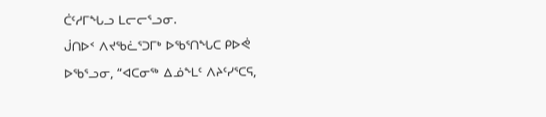ᑖᑦᓱᒥᖓᓗ ᒪᓕᓕᕐᓗᓂ.
ᒎᑎᐅᑉ ᐱᔪᖃᓛᕐᑐᒥᒃ ᐅᖃᕐᑎᖓᑕ ᑭᐅᕚ ᐅᖃᕐᓗᓂ, “ᐊᑕᓂᖅ ᐃᓅᖕᒪᑦ ᐱᔨᑦᓯᕐᑕᕋ,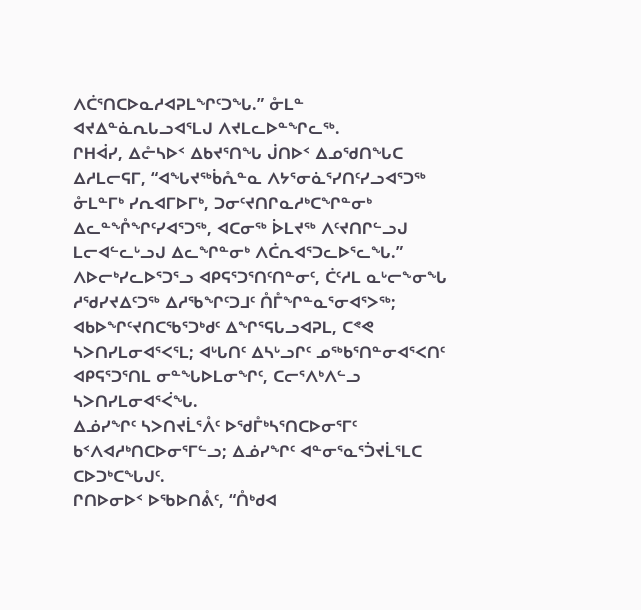ᐱᑖᕐᑎᑕᐅᓇᓱᐊᕈᒪᖏᑦᑐᖓ.” ᓁᒪᓐ ᐊᔪᐃᓐᓈᕆᒐᓗᐊᕐᒪᒍ ᐱᔪᒪᓚᐅᓐᖏᓚᖅ.
ᒋᕼᐋᓯ, ᐃᓔᓴᐅᑉ ᐃᑲᔪᕐᑎᖓ ᒎᑎᐅᑉ ᐃᓄᖁᑎᖓᑕ ᐃᓱᒪᓕᕋᒥ, “ᐊᖓᔪᖅᑳᕅᓐᓇ ᐱᔭᕐᓂᓈᕐᓯᑎᑦᓯᓗᐊᕐᑐᖅ ᓁᒪᓐᒥᒃ ᓯᕆᐊᒥᐅᒥᒃ, ᑐᓂᑦᔪᑎᒋᓇᓱᒃᑕᖏᓐᓂᒃ ᐃᓚᓐᖎᖏᑦᓯᐊᕐᑐᖅ, ᐊᑕᓂᖅ ᐆᒪᔪᖅ ᐱᑦᔪᑎᒋᓪᓗᒍ ᒪᓕᐊᓪᓚᒡᓗᒍ ᐃᓚᖏᓐᓂᒃ ᐱᑖᕆᐊᕐᑐᓚᐅᕐᓚᖓ.”
ᐱᐅᓕᒃᓯᓚᐅᕐᑐᕐᓗ ᐊᑭᕋᕐᑐᕐᑎᑦᑎᓐᓂᑦ, ᑖᑦᓱᒪ ᓇᒡᓕᖕᓂᖓ ᓱᖁᓯᔪᐃᑦᑐᖅ ᐃᓱᖃᖏᑦᑐᒧᑦ ᑍᒤᖏᓐᓇᕐᓂᐊᕐᐳᖅ;
ᐊᑲᐅᖏᑦᔪᑎᑕᖃᕐᑐᒃᑯᑦ ᐃᖏᕐᕋᒐᓗᐊᕈᒪ, ᑕᕝᕙ ᓴᐳᑎᓯᒪᓂᐊᕐᐸᕐᒪ; ᐊᒡᒐᑎᑦ ᐃᓴᒡᓗᒋᑦ ᓄᖅᑲᕐᑎᓐᓂᐊᕐᐸᑎᑦ ᐊᑭᕋᕐᑐᕐᑎᒪ ᓂᓐᖓᐅᒪᓂᖏᑦ, ᑕᓕᕐᐱᒃᐱᓪᓗ ᓴᐳᑎᓯᒪᓂᐊᕐᐹᖓ.
ᐃᓅᓯᖏᑦ ᓴᐳᑎᔪᒫᕐᐰᑦ ᐅᖁᒤᒃᓴᕐᑎᑕᐅᓂᕐᒥᑦ ᑲᑉᐱᐊᓱᒃᑎᑕᐅᓂᕐᒥᓪᓗ; ᐃᓅᓯᖏᑦ ᐊᓐᓂᕐᓇᕐᑑᔪᒫᕐᒪᑕ ᑕᐅᑐᒃᑕᖓᒍᑦ.
ᒋᑎᐅᓂᐅᑉ ᐅᖃᐅᑎᕔᑦ, “ᑍᒃᑯᐊ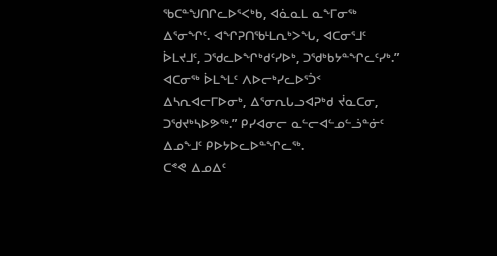ᖃᑕᓐᖑᑎᒋᓚᐅᕐᐸᒃᑲ, ᐊᓈᓇᒪ ᓇᖕᒥᓂᖅ ᐃᕐᓂᖏᑦ. ᐊᖏᕈᑎᖃᒻᒪᕆᒃᐳᖓ, ᐊᑕᓂᕐᒧᑦ ᐆᒪᔪᒧᑦ, ᑐᖁᓚᐅᖏᒃᑯᑦᓯᐅᒃ, ᑐᖁᒃᑲᔭᓐᖏᓚᑦᓯᒃ.”
ᐊᑕᓂᖅ ᐆᒪᖕᒪᑦ ᐱᐅᓕᒃᓯᓚᐅᕐᑑᑉ ᐃᓴᕆᐊᓕᒥᐅᓂᒃ, ᐃᕐᓂᕆᒐᓗᐊᕈᒃᑯ ᔫᓇᑕᓂ, ᑐᖁᔪᒃᓴᐅᕗᖅ.” ᑭᓯᐊᓂᓕ ᓇᓪᓕᐊᓪᓄᓪᓘᓐᓃᑦ ᐃᓄᖕᒧᑦ ᑭᐅᔭᐅᓚᐅᓐᖏᓚᖅ.
ᑕᕝᕙ ᐃᓄᐃᑦ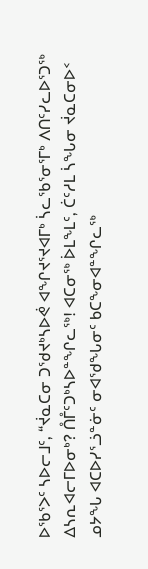ᐅᖃᕐᐳᑦ ᓴᐅᓕᒧᑦ, “ᔫᓇᑕᓂ ᑐᖁᔪᒃᓴᐅᕚ ᐊᖏᔪᕐᔪᐊᒥᒃ ᓵᓚᖃᕐᓂᕐᒥᒃ ᐱᑎᑦᓯᓚᐅᕐᑐᖅ ᐃᓴᕆᐊᓕᒥᐅᓂᒃ? ᑍᒤᑦᑐᒃᓴᐅᓐᖏᓚᖅ! ᐊᑕᓂᖅ ᐆᒪᖕᒪᑦ, ᑖᑦᓱᒪ ᓵᖓᓂ ᔫᓇᑕᓂᐅᑉ ᓄᔭᖓ ᐊᑕᐅᓯᕐᓘᓐᓃᑦ ᓂᐊᖁᖓᓂᑦ ᑲᑕᖕᓂᐊᓐᖏᓚᖅ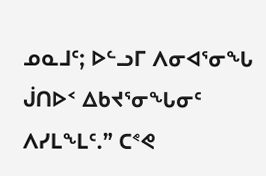ᓄᓇᒧᑦ; ᐅᓪᓗᒥ ᐱᓂᐊᕐᓂᖓ ᒎᑎᐅᑉ ᐃᑲᔪᕐᓂᖓᓂᑦ ᐱᓯᒪᖕᒪᑦ.” ᑕᕝᕙ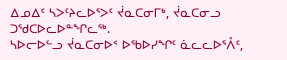ᐃᓄᐃᑦ ᓴᐳᑦᔨᓚᐅᕐᐳᑦ ᔫᓇᑕᓂᒥᒃ, ᔫᓇᑕᓂᓗ ᑐᖁᑕᐅᓚᐅᓐᖏᓚᖅ.
ᓴᐅᓕᐅᓪᓗ ᔫᓇᑕᓂᐅᑉ ᐅᖃᐅᓯᖏᑦ ᓈᓚᓚᐅᕐᐰᑦ,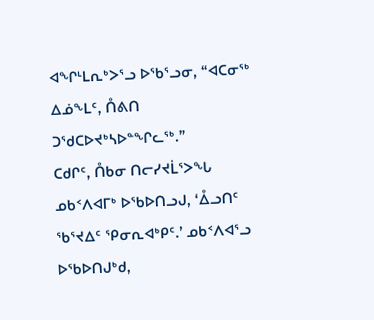ᐊᖏᒻᒪᕆᒃᐳᕐᓗ ᐅᖃᕐᓗᓂ, “ᐊᑕᓂᖅ ᐃᓅᖕᒪᑦ, ᑍᕕᑎ ᑐᖁᑕᐅᔪᒃᓴᐅᓐᖏᓚᖅ.”
ᑕᑯᒋᑦ, ᑍᑲᓂ ᑎᓕᓯᔪᒫᕐᐳᖓ ᓄᑲᑉᐱᐊᒥᒃ ᐅᖃᐅᑎᓗᒍ, ‘ᐂᓗᑎᑦ ᖃᕐᔪᐃᑦ ᕿᓂᕆᐊᒃᑭᑦ.’ ᓄᑲᑉᐱᐊᕐᓗ ᐅᖃᐅᑎᒍᒃᑯ,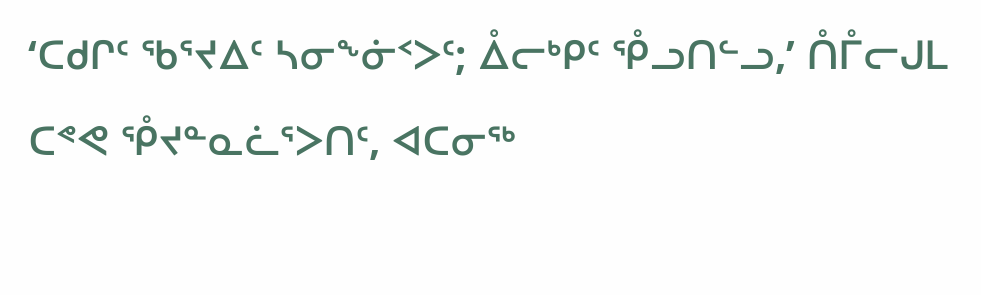‘ᑕᑯᒋᑦ ᖃᕐᔪᐃᑦ ᓴᓂᖕᓃᑉᐳᑦ; ᐂᓕᒃᑭᑦ ᕾᓗᑎᓪᓗ,’ ᑍᒤᓕᒍᒪ ᑕᕝᕙ ᕾᔪᓐᓇᓛᕐᐳᑎᑦ, ᐊᑕᓂᖅ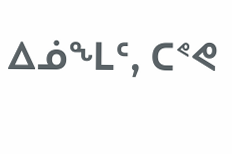ᐃᓅᖕᒪᑦ, ᑕᕝᕙ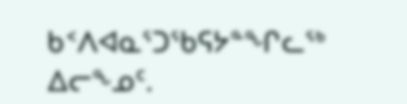ᑲᑉᐱᐊᓇᕐᑐᖃᕋᔭᓐᖏᓚᖅ ᐃᓕᖕᓄᑦ.